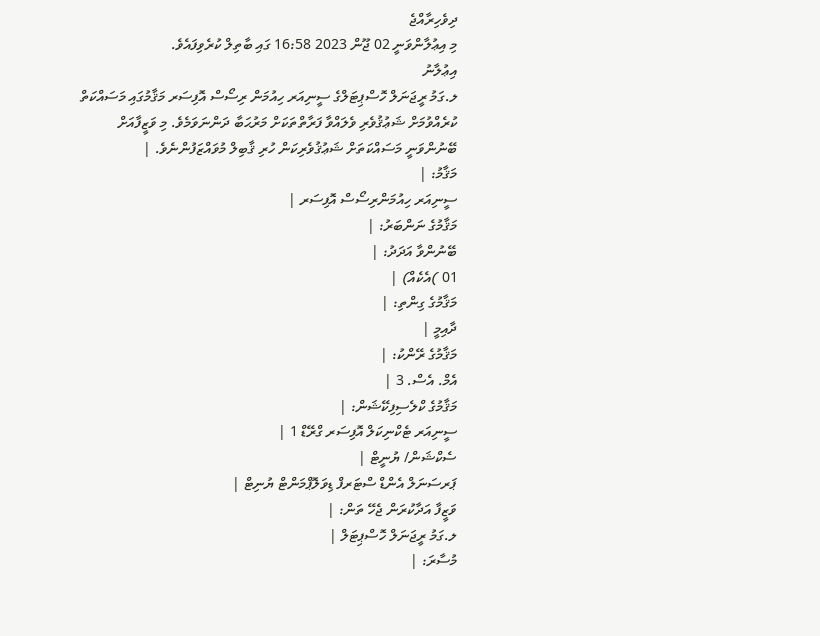ދިވެހިރާއްޖެ
މި އިޢުލާންވަނީ 02 ޖޫން 2023 16:58 ގައި ބާތިލް ކުރެވިފައެވެ.
އިޢުލާނު
ލ.ގަމު ރީޖަނަލް ހޮސްޕިޓަލްގެ ސީނިއަރ ހިއުމަން ރިސޯސް އޮފިސަރ މަޤާމުގައި މަސައްކަތް ކުރެއްވުމަށް ޝަޢުޤުވެރި ވެލައްވާ ފަރާތްތަކަށް މަރުޙަބާ ދަންނަވަމެވެ. މި ވަޒީފާއަށް ބޭނުންވަނީ މަސައްކަތަށް ޝަޢުޤުވެރިކަން ހުރި ޤާބިލް މުވައްޒަފުންނެވެ. |
މަޤާމު: |
ސީނިއަރ ހިއުމަންރިސޯސް އޮފިސަރ |
މަޤާމުގެ ނަންބަރު: |
ބޭނުންވާ އަދަދު: |
01 )އެކެއް) |
މަޤާމުގެ ގިންތި: |
ދާއިމީ |
މަޤާމުގެ ރޭންކު: |
އެމް. އެސް. 3 |
މަޤާމުގެ ކްލެސިފިކޭޝަން: |
ސީނިއަރ ޓެކްނިކަލް އޮފިސަރ ގްރޭޑް 1 |
ސެކްޝަން/ ޔުނީޓް |
ޕަރސަނަލް އެންޑް ސްޓަރފް ޑިވަލޮޕްމަންޓް ޔުނިޓް |
ވަޒީފާ އަދާކުރަން ޖެހޭ ތަން: |
ލ.ގަމު ރީޖަނަލް ހޮސްޕިޓަލް |
މުސާރަ: |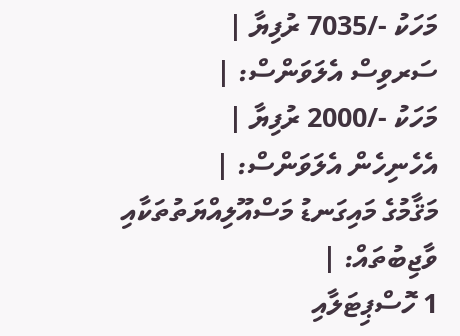މަހަކު -/7035 ރުފިޔާ |
ސަރވިސް އެލަވަންސް: |
މަހަކު -/2000 ރުފިޔާ |
އެހެނިހެން އެލަވަންސް: |
މަޤާމުގެ މައިގަނޑު މަސްއޫލިއްޔަތުތަކާއި ވާޖިބުތައް: |
1 ހޮސްޕިޓަލާއި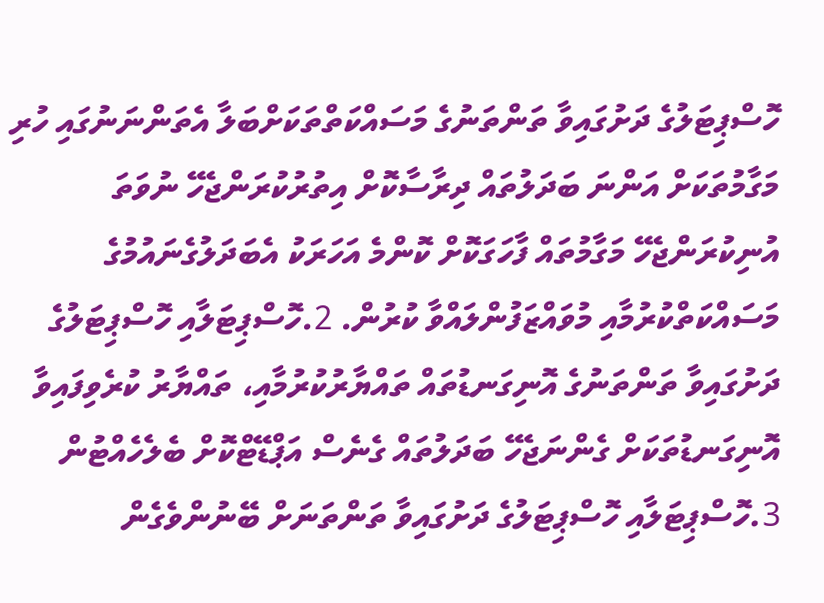ހޮސްޕިޓަލުގެ ދަށުގައިވާ ތަންތަނުގެ މަސައްކަތްތަކަށްބަލާ އެތަންނަނުގައި ހުރި މަގާމުތަކަށް އަންނަ ބަދަލުތައް ދިރާސާކޮށް އިތުރުކުރަންޖެހޭ ނުވަތަ އުނިކުރަންޖެހޭ މަގާމުތައް ފާހަގަކޮށް ކޮންމެ އަހަރަކު އެބަދަލުގެނައުމުގެ މަސައްކަތްކުރުމާއި މުވައްޒަފުންލައްވާ ކުރުން. 2.ހޮސްޕިޓަލާއި ހޮސްޕިޓަލުގެ ދަށުގައިވާ ތަންތަނުގެ އޮނިގަނޑުތައް ތައްޔާރުކުރުމާއި، ތައްޔާރު ކުރެވިފައިވާ އޮނިގަނޑުތަކަށް ގެންނަޖެހޭ ބަދަލުތައް ގެނެސް އަޕްޑޭޓްކޮށް ބެލެހެއްޓުން 3.ހޮސްޕިޓަލާއި ހޮސްޕިޓަލުގެ ދަށުގައިވާ ތަންތަނަށް ބޭނުންވެގެން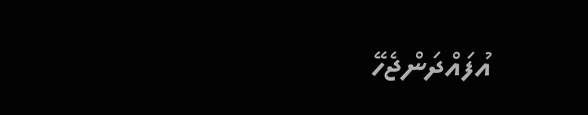އުފައްދަންޖެހޭ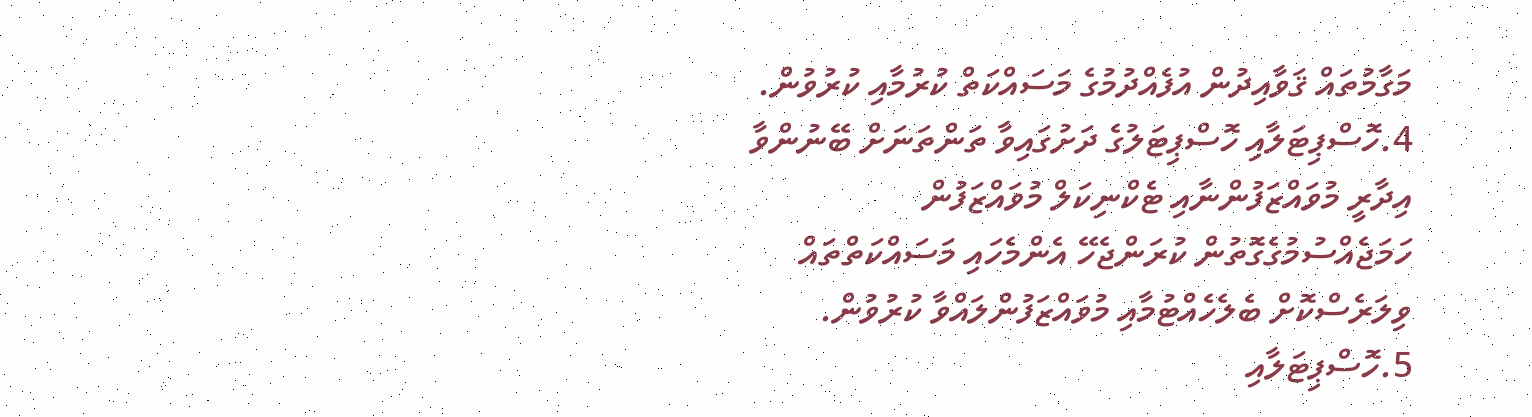މަގާމުތައް ޤަވާއިދުން އުފެއްދުމުގެ މަސައްކަތް ކުރުމާއި ކުރުވުން. 4.ހޮސްޕިޓަލާއި ހޮސްޕިޓަލުގެ ދަށުގައިވާ ތަންތަނަށް ބޭނުންވާ އިދާރީ މުވައްޒަފުންނާއި ޓެކްނިކަލް މުވައްޒަފުން ހަމަޖެއްސުމުގެގޮތުން ކުރަންޖެހޭ އެންމެހައި މަސައްކަތްތައް ވިލަރެސްކޮށް ބެލެހެއްޓުމާއި މުވައްޒަފުންލައްވާ ކުރުވުން. 5.ހޮސްޕިޓަލާއި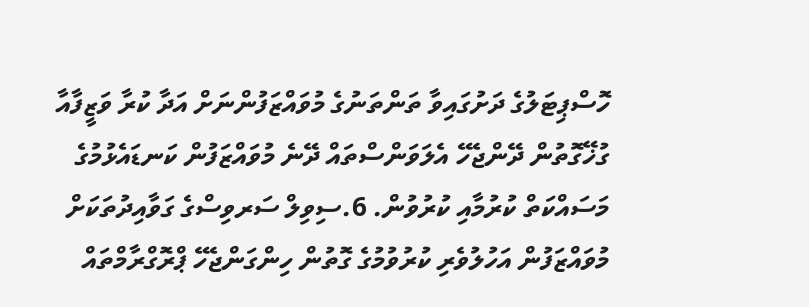ހޮސްޕިޓަލުގެ ދަށުގައިވާ ތަންތަނުގެ މުވައްޒަފުންނަށް އަދާ ކުރާ ވަޒީފާއާ ގުޚޭގޮތުން ދޭންޖެހޭ އެލަވަންސްތައް ދޭނެ މުވައްޒަފުން ކަނޑައެޅުމުގެ މަސައްކަތް ކުރުމާއި ކުރުވުން. 6.ސިވިލް ސަރވިސްގެ ގަވާއިދުތަކަށް މުވައްޒަފުން އަހުލުވެރި ކުރުވުމުގެ ގޮތުން ހިންގަންޖެހޭ ޕްރޮގްރާމްތައް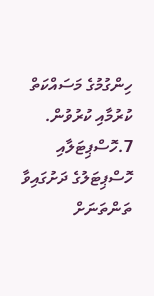ހިންގުމުގެ މަސައްކަތް ކުރުމާއި ކުރުވުން. 7.ހޮސްޕިޓަލާއި ހޮސްޕިޓަލުގެ ދަށުގައިވާ ތަންތަނަށް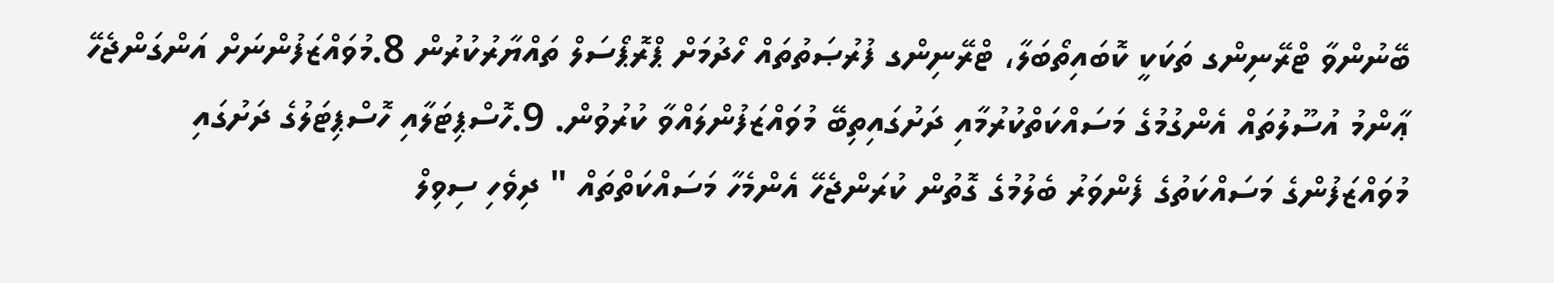ބޭނުންވާ ޓްރޭނިންގ ތަކަކީ ކޮބައިތޯބަލާ، ޓްރޭނިންގ ފުރުޞަތުތައް ހޯދުމަށް ޕްރޮޕޯސަލް ތައްޔާރުކުރުން 8.މުވައްޒަފުންނަށް އަންގަންޖެހޭ ޢާންމު އުސޫލުތައް އެންގުމުގެ މަސައްކަތްކުރުމާއި ދަށުގައިތިބޭ މުވައްޒަފުންލައްވާ ކުރުވުން. 9.ހޮސްޕިޓަލާއި ހޮސްޕިޓަލުގެ ދަށުގައި މުވައްޒަފުންގެ މަސައްކަތުގެ ފެންވަރު ބެލުމުގެ ގޮތުން ކުރަންޖެހޭ އެންމެހާ މަސައްކަތްތައް " ދިވެހި ސިވިލް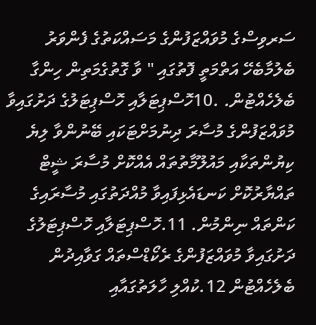ސަރވިސްގެ މުވައްޒަފުންގެ މަސައްކަތުގެ ފެންވަރު ބެލުމާބެހޭ އަތްމަތީ ފޮތުގައި " ވާ ގޮތުގެމަތިން ހިންގާ ބެލެހެއްޓުން. .10ހޮސްޕިޓަލާއި ހޮސްޕިޓަލުގެ ދަށުގައިވާ މުވައްޒަފުންގެ މުސާރަ ދިނުމަށްޓަކައި ބޭނުންވާ ލިޔެ ކިޔުންތަކާއި މައުލޫމާތުތައް އެއްކޮށް މުސާރަ ޝީޓް ތައްޔާރުކޮށް ކަނޑައެޅިފައިވާ މުއްދަތުގައި މުސާރައިގެ ކަންތައް ނިންމުން. 11.ހޮސްޕިޓަލާއި ހޮސްޕިޓަލުގެ ދަށުގައިވާ މުވައްޒަފުންގެ ރެކޯޑްސްތައް ގަވާއިދުން ބެލެހެއްޓުން 12.ކުއްލި ހާލަތުގައާއި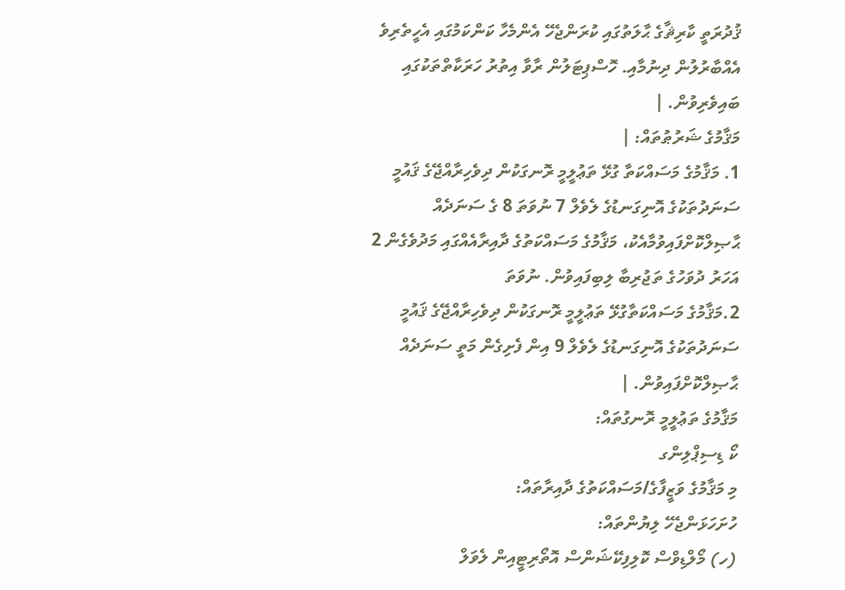ޤުދުރަތީ ކާރިޘާގެ ޙާލަތުގައި ކުރަންޖެހޭ އެންމެހާ ކަންކަމުގައި އެހީތެރިވެ އެއްބާރުލުން ދިނުމާއި. ހޮސްޕިޓަލުން ރާވާ އިތުރު ހަރަކާތްތަކުގައި ބައިވެރިވުން. |
މަޤާމުގެ ޝަރުޠުތައް: |
1. މަޤާމުގެ މަސައްކަތާ ގުޅޭ ތަޢުލީމީ ރޮނގަކުން ދިވެހިރާއްޖޭގެ ޤައުމީ ސަނަދުތަކުގެ އޮނިގަނޑުގެ ލެވެލް 7 ނުވަތަ 8 ގެ ސަނަދެއް ޙާޞިލްކޮށްފައިވުމާއެކު، މަޤާމުގެ މަސައްކަތުގެ ދާއިރާއެއްގައި މަދުވެގެން 2 އަހަރު ދުވަހުގެ ތަޖުރިބާ ލިބިފައިވުން. ނުވަތަ
2.މަޤާމުގެ މަސައްކަތާގުޅޭ ތަޢުލީމީ ރޮނގަކުން ދިވެހިރާއްޖޭގެ ޤައުމީ ސަނަދުތަކުގެ އޮނިގަނޑުގެ ލެވެލް 9 އިން ފެށިގެން މަތީ ސަނަދެއް ޙާޞިލްކޮށްފައިވުން. |
މަޤާމުގެ ތަޢުލީމީ ރޮނގުތައް:
ކޯ ޑިސިޕްލިންގ
މި މަޤާމުގެ ވަޒީފާގެ/މަސައްކަތުގެ ދާއިރާތައް:
ހުށަހަޅަންޖެހޭ ލިޔުންތައް:
(ހ) މޯލްޑިވްސް ކޮލިފިކޭޝަންސް އޮތޯރިޓީއިން ލެވަލް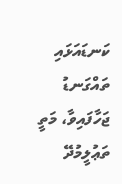ކަނޑައަޅައި ތައްގަނޑު ޖަހާފައިވާ، މަތީ ތަޢުލީމުދޭ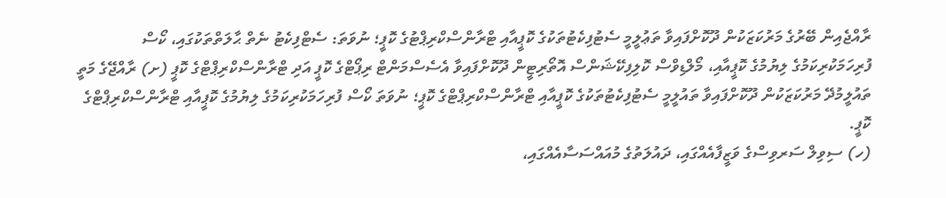ރާއްޖެއިން ބޭރުގެ މަރުކަޒަކުން ދޫކޮށްފައިވާ ތަޢުލީމީ ސެޓުފިކެޓުތަކުގެ ކޮޕީއާއި ޓްރާންސްކްރިޕްޓުގެ ކޮޕީ؛ ނުވަތަ: ސެޓްފިކެޓު ނެތް ޙާލަތްތަކުގައި، ކޯސް ފުރިހަމަކުރިކަމުގެ ލިޔުމުގެ ކޮޕީއާއި، މޯލްޑިވްސް ކޮލިފިކޭޝަންސް އޮތޯރިޓީން ދޫކޮށްފައިވާ އެސެސްމަންޓް ރިޕޯޓްގެ ކޮޕީ އަދި ޓްރާންސްކްރިޕްޓްގެ ކޮޕީ (ށ) ރާއްޖޭގެ މަތީ ތައުލީމުދޭ މަރުކަޒަކުން ދޫކޮށްފައިވާ ތައުލީމީ ސެޓުފިކެޓުތަކުގެ ކޮޕީއާއި ޓްރާންސްކްރިޕްޓްގެ ކޮޕީ؛ ނުވަތަ ކޯސް ފުރިހަމަކުރިކަމުގެ ލިޔުމުގެ ކޮޕީއާއި ޓްރާންސްކްރިޕްޓްގެ ކޮޕީ.
(ހ) ސިވިލް ސަރވިސްގެ ވަޒީފާއެއްގައި، ދައުލަތުގެ މުއައްސަސާއެއްގައި،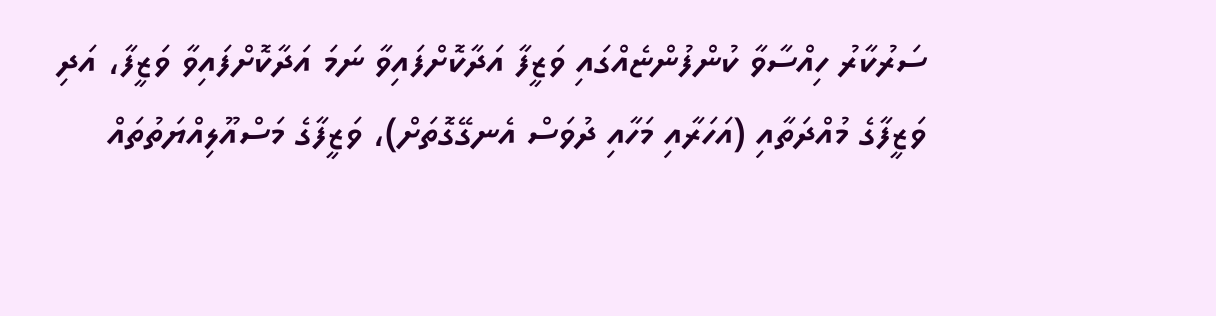ސަރުކާރު ހިއްސާވާ ކުންފުންޏެއްގައި ވަޒީފާ އަދާކޮށްފައިވާ ނަމަ އަދާކޮށްފައިވާ ވަޒީފާ، އަދި ވަޒީފާގެ މުއްދަތާއި (އަހަރާއި މަހާއި ދުވަސް އެނގޭގޮތަށް)، ވަޒީފާގެ މަސްއޫލިއްޔަތުތައް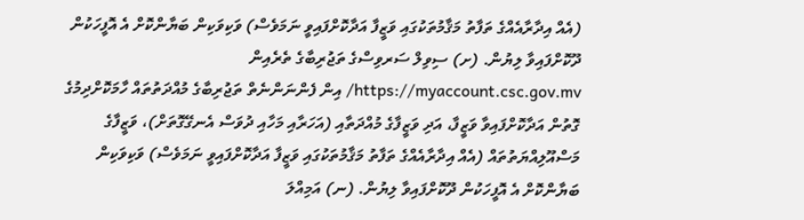(އެއް އިދާރާއެއްގެ ތަފާތު މަޤާމުތަކުގައި ވަޒީފާ އަދާކޮށްފައިވީ ނަމަވެސް) ވަކިވަކިން ބަޔާންކޮށް އެ އޮފީހަކުން ދޫކޮށްފައިވާ ލިޔުން. (ށ) ސިވިލް ސަރވިސްގެ ތަޖުރިބާގެ ތެރެއިން https://myaccount.csc.gov.mv/ އިން ފެންނަންނެތް ތަޖުރިބާގެ މުއްދަތުތައް ހާމަކޮށްދިމުގެ ގޮތުން އަދާކޮށްފައިވާ ވަޒީފާ، އަދި ވަޒީފާގެ މުއްދަތާއި (އަހަރާއި މަހާއި ދުވަސް އެނގޭގޮތަށް)، ވަޒީފާގެ މަސްއޫލިއްޔަތުތައް (އެއް އިދާރާއެއްގެ ތަފާތު މަޤާމުތަކުގައި ވަޒީފާ އަދާކޮށްފައިވީ ނަމަވެސް) ވަކިވަކިން ބަޔާންކޮށް އެ އޮފީހަކުން ދޫކޮށްފައިވާ ލިޔުން. (ނ) އަމިއްލަ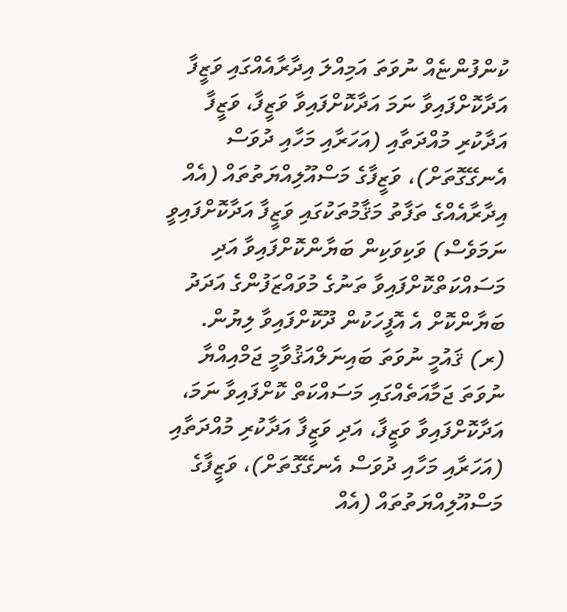ކުންފުންޏެއް ނުވަތަ އަމިއްލަ އިދާރާއެއްގައި ވަޒީފާ އަދާކޮށްފައިވާ ނަމަ އަދާކޮށްފައިވާ ވަޒީފާ، ވަޒީފާ އަދާކުރި މުއްދަތާއި (އަހަރާއި މަހާއި ދުވަސް އެނގޭގޮތަށް)، ވަޒީފާގެ މަސްއޫލިއްޔަތުތައް (އެއް އިދާރާއެއްގެ ތަފާތު މަޤާމުތަކުގައި ވަޒީފާ އަދާކޮށްފައިވީ ނަމަވެސް) ވަކިވަކިން ބަޔާންކޮށްފައިވާ އަދި މަސައްކަތްކޮށްފައިވާ ތަނުގެ މުވައްޒަފުންގެ އަދަދު ބަޔާންކޮށް އެ އޮފީހަކުން ދޫކޮށްފައިވާ ލިޔުން. (ރ) ޤައުމީ ނުވަތަ ބައިނަލްއަޤުވާމީ ޖަމްއިއްޔާ ނުވަތަ ޖަމާއަތެއްގައި މަސައްކަތް ކޮށްފައިވާ ނަމަ، އަދާކޮށްފައިވާ ވަޒީފާ، އަދި ވަޒީފާ އަދާކުރި މުއްދަތާއި (އަހަރާއި މަހާއި ދުވަސް އެނގޭގޮތަށް)، ވަޒީފާގެ މަސްއޫލިއްޔަތުތައް (އެއް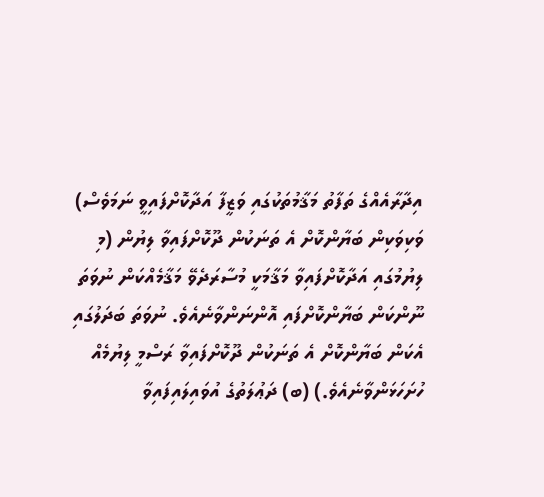އިދާރާއެއްގެ ތަފާތު މަޤާމުތަކުގައި ވަޒީފާ އަދާކޮށްފައިވީ ނަމަވެސް) ވަކިވަކިން ބަޔާންކޮށް އެ ތަނަކުން ދޫކޮށްފައިވާ ލިޔުން (މި ލިޔުމުގައި އަދާކޮށްފައިވާ މަޤާމަކީ މުސާރަދެވޭ މަޤާމެއްކަން ނުވަތަ ނޫންކަން ބަޔާންކޮށްފައި އޮންނަންވާނެއެވެ. ނުވަތަ ބަދަލުގައި އެކަން ބަޔާންކޮށް އެ ތަނަކުން ދޫކޮށްފައިވާ ރަސްމީ ލިޔުމެއް ހުށަހަޅަންވާނެއެވެ.) (ބ) ދަޢުލަތުގެ އުވައިލައިފައިވާ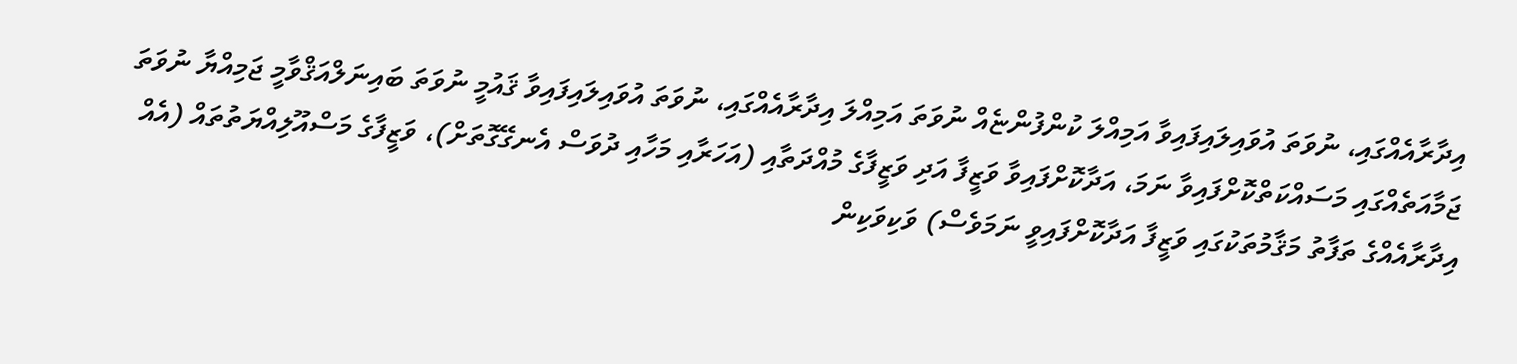އިދާރާއެއްގައި، ނުވަތަ އުވައިލައިފައިވާ އަމިއްލަ ކުންފުންޏެއް ނުވަތަ އަމިއްލަ އިދާރާއެއްގައި، ނުވަތަ އުވައިލައިފައިވާ ޤައުމީ ނުވަތަ ބައިނަލްއަޤްވާމީ ޖަމިއްޔާ ނުވަތަ ޖަމާއަތެއްގައި މަސައްކަތްކޮށްފައިވާ ނަމަ، އަދާކޮށްފައިވާ ވަޒީފާ އަދި ވަޒީފާގެ މުއްދަތާއި (އަހަރާއި މަހާއި ދުވަސް އެނގޭގޮތަށް)، ވަޒީފާގެ މަސްއޫލިއްޔަތުތައް (އެއް އިދާރާއެއްގެ ތަފާތު މަޤާމުތަކުގައި ވަޒީފާ އަދާކޮށްފައިވީ ނަމަވެސް) ވަކިވަކިން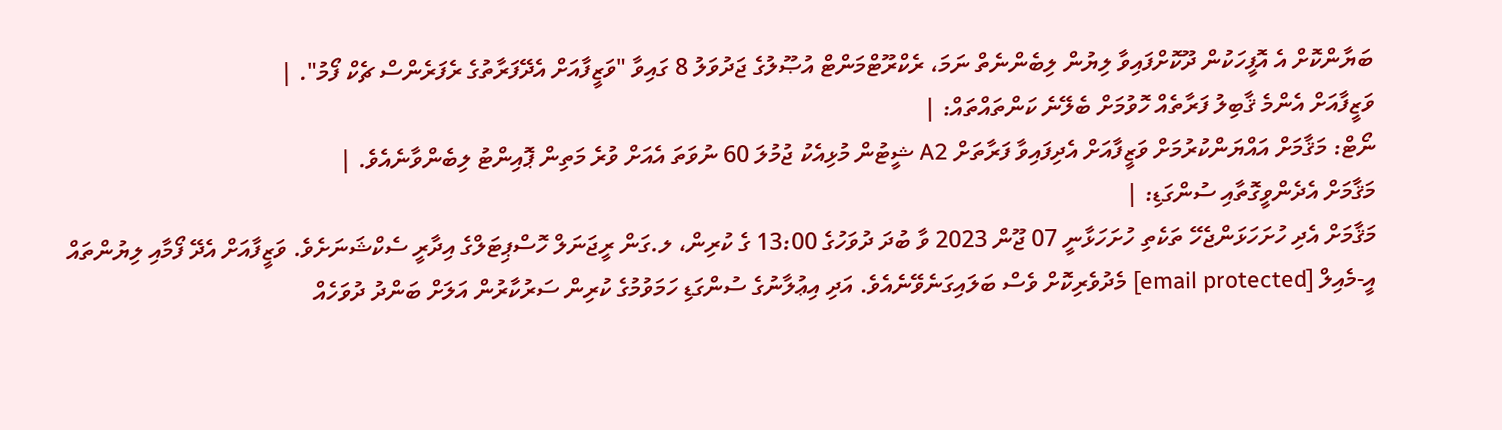ބަޔާންކޮށް އެ އޮފީހަކުން ދޫކޮށްފައިވާ ލިޔުން ލިބެންނެތް ނަމަ، ރެކްރޫޓްމަންޓް އުޞޫލުގެ ޖަދުވަލު 8 ގައިވާ "ވަޒީފާއަށް އެދޭފަރާތުގެ ރެފަރެންސް ޗެކް ފޯމު". |
ވަޒީފާއަށް އެންމެ ޤާބިލު ފަރާތެއް ހޮވުމަށް ބެލޭނެ ކަންތައްތައް: |
ނޯޓް: މަޤާމަށް އައްޔަންކުރުމަށް ވަޒީފާއަށް އެދިފައިވާ ފަރާތަށް A2 ޝީޓުން މުޅިއެކު ޖުމުލަ 60 ނުވަތަ އެއަށް ވުރެ މަތިން ޕޮއިންޓު ލިބެންވާނެއެވެ. |
މަޤާމަށް އެދެންވީގޮތާއި ސުންގަޑި: |
މަޤާމަށް އެދި ހުށަހަޅަންޖެހޭ ތަކެތި ހުށަހަޅާނީ 07 ޖޫން 2023 ވާ ބުދަ ދުވަހުގެ 13:00 ގެ ކުރިން، ލ.ގަން ރީޖަނަލް ހޮސްޕިޓަލްގެ އިދާރީ ސެކްޝަނަށެވެ. ވަޒީފާއަށް އެދޭ ފޯމާއި ލިޔުންތައް އީ-މެއިލް [email protected] މެދުވެރިކޮށް ވެސް ބަލައިގަނެވޭނެއެވެ. އަދި އިޢުލާނުގެ ސުންގަޑި ހަމަވުމުގެ ކުރިން ސަރުކާރުން އަލަށް ބަންދު ދުވަހެއް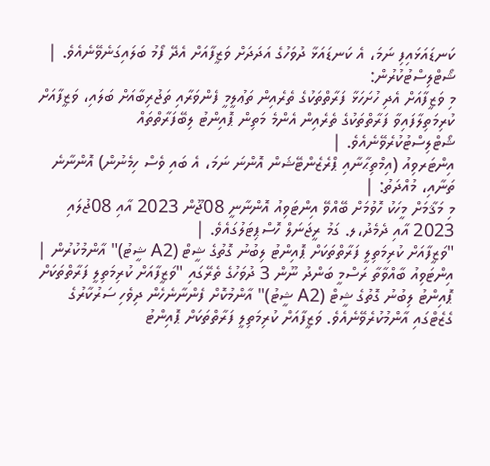ކަނޑައަޅައިފި ނަމަ، އެ ކަނޑައަޅާ ދުވަހުގެ އަދަދަށް ވަޒީފާއަށް އެދޭ ފޯމު ބަލައިގަނެވޭނެއެވެ. |
ޝޯޓްލިސްޓުކުރުން:
މި ވަޒީފާއަށް އެދި ހުށަހަޅާ ފަރާތްތަކުގެ ތެރެއިން ތަޢުލީމީ ފެންވަރާއި ތަޖުރިބާއަށް ބަލައި، ވަޒީފާއަށް ކުރިމަތިލާފައިވާ ފަރާތްތަކުގެ ތެރެއިން އެންމެ މަތިން ޕޮއިންޓު ލިބޭފަރާތްތައް ޝޯޓްލިސްޓުކުރެވޭނެއެވެ. |
އިންޓަރވިއު (އިމްތިޙާނާއި ޕްރެޒެންޓޭޝަން އޮންނަ ނަމަ، އެ ބައި ވެސް ހިމެނުން) އޮންނާނެ ތަނާއި، މުއްދަތު: |
މި މަޤާމަށް މީހަކު ހޮވުމަށް ބޭއްވޭ އިންޓަވިއު އޮންނާނީ 08ޖޫން 2023 އާއި 08ޖުލައި 2023 އާއި ދެމެދު،ލ. ގަމު ރީޖަނަލް ހޮސްޕިޓަލުގައެވެ. |
"ވަޒީފާއަށް ކުރިމަތިލީ ފަރާތްތަކަށް ޕޮއިންޓު ލިބުނު ގޮތުގެ ޝީޓް (A2 ޝީޓު)" އާންމުކުރުން |
އިންޓަވިއު ބާއްވާތާ ރަސްމީ ބަންދު ނޫން 3 ދުވަހުގެ ތެރޭގައި "ވަޒީފާއަށް ކުރިމަތިލީ ފަރާތްތަކަށް ޕޮއިންޓު ލިބުނު ގޮތުގެ ޝީޓް (A2 ޝީޓު)" އާންމުކޮށް ފެންނާނެހެން ދިވެހި ސަރުކާރުގެ ގެޒެޓްގައި އާންމުކުރެވޭނެއެވެ. ވަޒީފާއަށް ކުރިމަތިލީ ފަރާތްތަކަށް ޕޮއިންޓު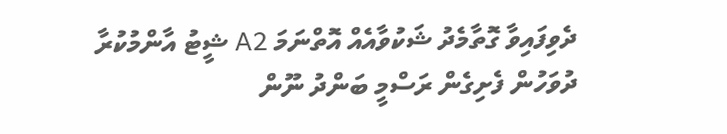ދެވިފައިވާ ގޮތާމެދު ޝަކުވާއެއް އޮތްނަމަ A2 ޝީޓު އާންމުކުރާ ދުވަހުން ފެށިގެން ރަސްމީ ބަންދު ނޫން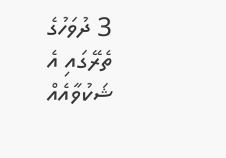3 ދުވަހުގެ ތެރޭގައި އެ ޝަކުވާއެއް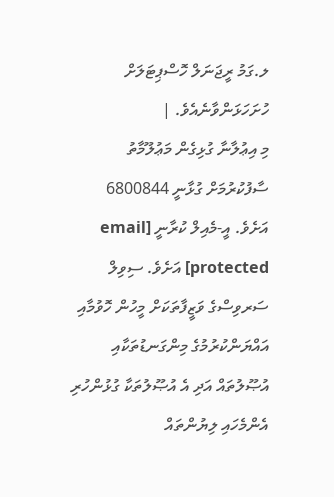ލ.ގަމު ރީޖަނަލް ހޮސްޕިޓަލަށް ހުށަހަޅަންވާނެއެވެ. |
މި އިޢުލާނާ ގުޅިގެން މަޢުލޫމާތު ސާފުކުރުމަށް ގުޅާނީ 6800844 އަށެވެ. އީ-މެއިލް ކުރާނީ [email protected] އަށެވެ. ސިވިލް ސަރވިސްގެ ވަޒީފާތަކަށް މީހުން ހޮވުމާއި އައްޔަންކުރުމުގެ މިންގަނޑުތަކާއި އުޞޫލުތައް އަދި އެ އުޞޫލުތަކާ ގުޅުންހުރި އެންމެހައި ލިޔުންތައް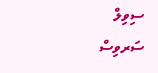ސިވިލް ސަރވިސް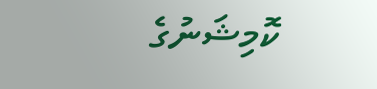ކޮމިޝަނުގެ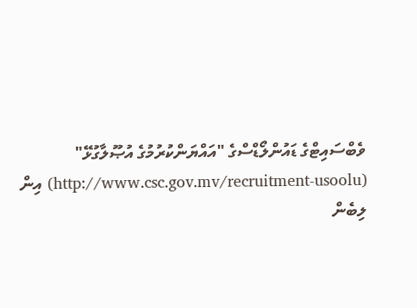ވެބްސައިޓްގެ ޑައުންލޯޑްސްގެ "އައްޔަންކުރުމުގެ އުޞޫލާގުޅޭ" (http://www.csc.gov.mv/recruitment-usoolu) އިން ލިބެން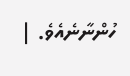ހުންނާނެއެވެ. |